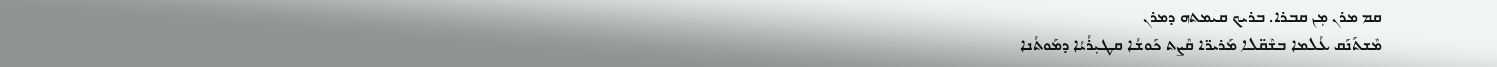ܩܡ ܡܪܢ ܡܼܢ ܩܒܪܐ. ܒܪܝܟ ܩܝܡܬܗ ܕܡܪܢ
ܡܶܫܬܰܢܰܩ ܥܳܠܡܐ ܒܫܶܩ̈ܠܐ ܡܰܪܝܪ̈ܐ ܩܶܨܬ ܟܰܘܫܳܐ ܩܛܝܼܪܳܝܳܐ ܕܡܰܘܬܳܢܐ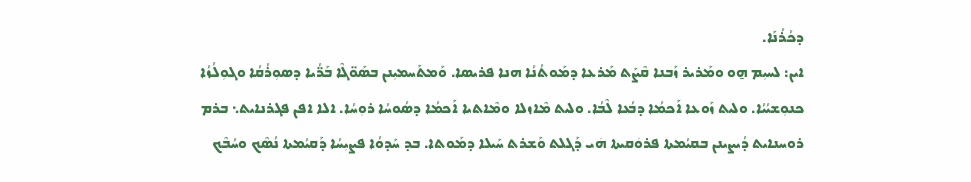ܕܟܳܪܳܢܰܐ.
ܐܝܢ: ܠܚܝܼܡ ܗ̱ܘ ܘܡܰܪܝܪ ܙܰܒܢܐ ܩܶܨܰܬ ܡܰܪܥܐ ܕܡܰܘܬܳܢܳܐ ܗܢܐ ܦܪܝܣܐ. ܘܰܡܬܰܚܡܝܼܢܢ ܒܣܰܘ̈ܓܶܐ ܒܰܪ̈ܳܝܐ ܕܣܘܼܪܳܩܳܐ ܘܓܘܼܠܳܙܳܐ ܟܢܘܼܫܝܳܝܳܐ. ܘܠܝܬ ܙܰܘܥܐ ܐܰܟܡܳܐ ܕܒܳܥܐ ܠܶܒܳܐ. ܘܠܝܬ ܡܶܐܙܠܐ ܘܡܶܐܬܝܐ ܐܰܟܡܳܐ ܕܣܳܘܚܳܐ ܪܘܼܚܳܐ. ܐܠܐ ܐܦܢ ܦܓܪܢܐܝܬ܆ ܒܪܡ ܪܘܚܢܐܝܬ ܕܳܝܨܝܢܢ ܒܩܝܳܡܬܐ ܦܪܘܿܩܝܬܐ ܗܿܝ ܕܰܓܠܬ ܘܰܫܪܬ ܚܰܝܠܐ ܕܡܰܘܬܐ. ܒܕ ܚܰܕܘܳܐ ܦܨܝܼܚܳܐ ܕܰܩܝܳܡܬܐ ܢܳܣܶܟ ܘܚܳܒܶܟ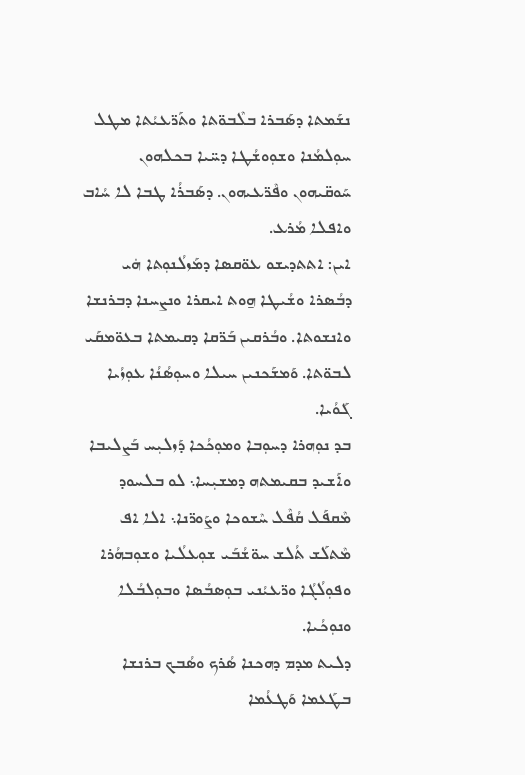ܢܫܰܡܬܐ ܕܣܰܒܪܐ ܒܠܶܒܘ̈ܬܐ ܘܬܰܪ̈ܥܝܳܬܐ ܡܛܠ ܚܘܼܠܡܳܢܐ ܘܫܘܼܘܫܳܛܐ ܕܚ̈ܝܐ ܒܟܠܗܘܢ ܚܰܘܩ̈ܝܗܘܢ ܘܦܶܪ̈ܥܝܗܘܢ. ܕܣܰܒܪܳܐ ܛܒܐ ܠܐ ܚܳܐܒ ܘܐܦܠܐ ܡܳܪܥ.
ܐܝܢ: ܐܬܬܕܝܫܘ ܥܘ̈ܩܣܐ ܕܡܰܙܠܳܢܘܼܬܐ ܗܿܝ ܕܒܳܣܪܐ ܘܫܳܝܛܐ ܗ̱ܘܬ ܐܝܩܪܐ ܘܢܨܚܢܐ ܕܒܪܢܫܐ ܘܐܢܫܘܬܐ. ܘܒܳܪܩܝܢ ܒܰܪ̈ܩܐ ܕܩܝܡܬܐ ܒܥܘ̈ܡܩܰܝ ܠܒܘ̈ܬܐ. ܘܰܡܫܰܟܢܝܢ ܚܝܠܐ ܘܚܘܼܣܳܢܳܐ ܥܘܼܙܳܝܐ ܓܰܘܳܝܐ.
ܒܕ ܢܘܼܗܪܐ ܕܚܘܼܒܐ ܘܡܘܼܟܳܟܐ ܕܰܙܠܝܼܚ ܒܰܨܠܝܒܐ ܘܐܰܫܝܕ ܒܩܝܡܬܗ ܕܡܫܝܼܚܐ܆ ܠܘ ܒܠܚܘܕ ܡܶܩܦܰܠ ܩܳܦܶܠ ܚܶܫܘܟܐ ܘܨܰܘܪ̈ܢܐ܆ ܐܠܐ ܐܦ ܡܶܬܠܰܫ ܬܳܠܫ ܚܘ̈ܫܳܒܰܝ ܫܘܼܥܠܳܝܐ ܘܫܘܼܒܗܳܪܐ ܘܦܘܼܠܳܓܳܐ ܘܪ̈ܥܝܳܢܝ ܒܘܼܣܒܳܣܐ ܘܒܘܼܠܒܳܠܐ ܘܢܘܼܟܳܝܐ.
ܕܠܝܬ ܡܕܡ ܕܗܟܢܐ ܣܳܪܟ ܘܣܳܒܟ ܒܪܢܫܐ ܒܛܰܥܡܐ ܘܰܛܥܳܡܐ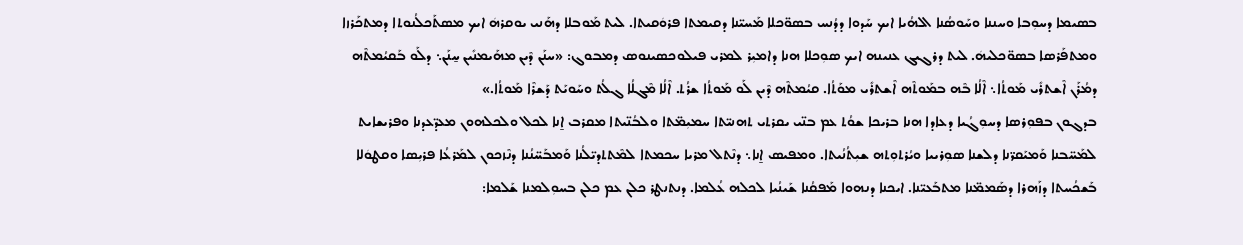ܒܣܝܡܐ ܕܚܘܼܒܐ ܘܚܢܢܐ ܘܚܰܘܣܳܢܐ ܐܠܗܳܝܐ ܐܝܟ ܚܰܕܘܐ ܕܕܳܢܚ ܒܣܘ̈ܟܠܐ ܡܰܚܝ̈ܢܐ ܕܩܝܡܬܐ ܦܪܘܿܩܝܬܐ. ܠܝܬ ܡܰܘܒܠܐ ܕܗܰܢܝ ܝܘܩܪܗܿ ܐܝܟ ܡܣܬܰܟܠܳܢܘܬܐ ܕܡܬܟܰܪܙܐ ܘܡܬܦܰܪܣܐ ܒܣܘ̈ܟܠܝܗܿ. ܠܝܬ ܕܪܓܝܓ ܥܢܝܢܗ ܐܝܟ ܣܘܼܟܠܐ ܗܢܐ ܕܐܡܝܼܪ ܠܡܪܝ ܦܝܠܘܟܣܝܢܘܣ ܕܡܒܘܓ: «ܚܢܰܢ ܕܶܝܢ ܡܗܰܝܡܢܺܝܢ ܚ̱ܢܰܢ܆ ܕܠܰܘ ܒܰܩܝܳܡܬܶܗ ܕܡܳܪܰܢ ܐܶܫܬܪܺܝ ܡܰܘܬܳܐ܆ ܐܶܠܳܐ ܒܶܗ ܒܡܰܘܬܶܗ ܐܶܫܬܪܺܝ ܡܘܰܬܳܐ. ܩܝܳܡܬܶܗ ܕܶܝܢ ܠܰܘ ܡܰܘܬܳܐ ܫܪܳܬ. ܐܶܠܳܐ ܡܶܓܠܳܐ ܓܠܳܬ ܘܚܰܘܝܰܬ ܕܰܫܪܶܐ ܡܰܘܬܳܐ.»
ܒܕܓܘܢ ܒܦܘܼܪܣܐ ܕܚܘܼܓܳܝܐ ܕܥܐܕܐ ܗܢܐ ܒܪܝܟܐ ܫܘܳܬ ܥܡ ܒܢ̈ܝ ܝܩܪܬܝ ܬܗܢܝ̈ܬܐ ܚܡܝܼܡ̈ܬܐ ܘܠܒܳܢ̈ܝܬܐ ܡܩܪܒ ܐ̱ܢܐ ܠܟܠ ܘܠܟܠܗܘܢ ܡܥܕ̈ܥܕܢܐ ܘܦܪܝܫܐܝܬ ܠܡܰܚ̈ܒܢܐ ܘܰܡܝܰܩܪ̈ܢܐ ܕܠܫܢܐ ܣܘܼܪܝܝܐ ܘܝܳܪܬܘܼܬܗ ܫܝܼܬܳܢܳܝܬܐ. ܘܡܦܝܣ ܐ̱ܢܐ܆ ܕܢܶܬܠ ܡܪܝܐ ܚܟܡܬܐ ܠܡܶܬܬܕܝ̈ܠܳܢܐ ܘܰܡܒܰܚ̈ܢܳܢܐ ܕܢܶܙܟܘܢ ܠܡܰܪܥܳܐ ܦܪܝܼܣܐ ܘܩܛܘܿܠܐ ܒܰܫܟܳܚܬܐ ܕܙܰܗܪܐ ܕܣܰܡܡ̈ܢܐ ܡܬܒܰܥܝ̈ܢܐ. ܐܝܟܢܐ ܕܢܗܘܐ ܡܰܦܩܳܢܐ ܫܰܝܢܳܝܐ ܠܟܠܗ ܥܳܠܡܐ. ܕܢܬܢܛܪ ܟܠܢ ܥܡ ܟܠܢ ܒܚܘܼܠܡܢܐ ܫܰܠܡܐ: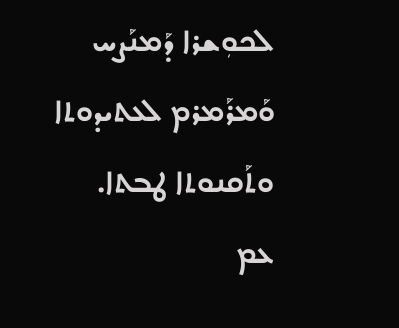ܠܟܘܼܫܪܐ ܕܰܡܢܰܨܚ ܘܰܡܪܰܡܪܡ ܠܥܬܝܕܘܬܐ ܘܬܰܩܢܘܬܐ ܛܒܬܐ.
ܥܡ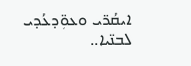ܐܝܩܳܪ̈ܝ ܘܥܘܼ̈ܕܥܳܕܝ ܠܒܢ̈ܝܐ..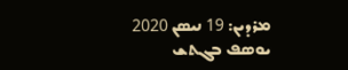ܡܪܕܝܢ: 19 ܢܝܣܢ 2020
ܝܘܣܦ ܒܓܬܫ